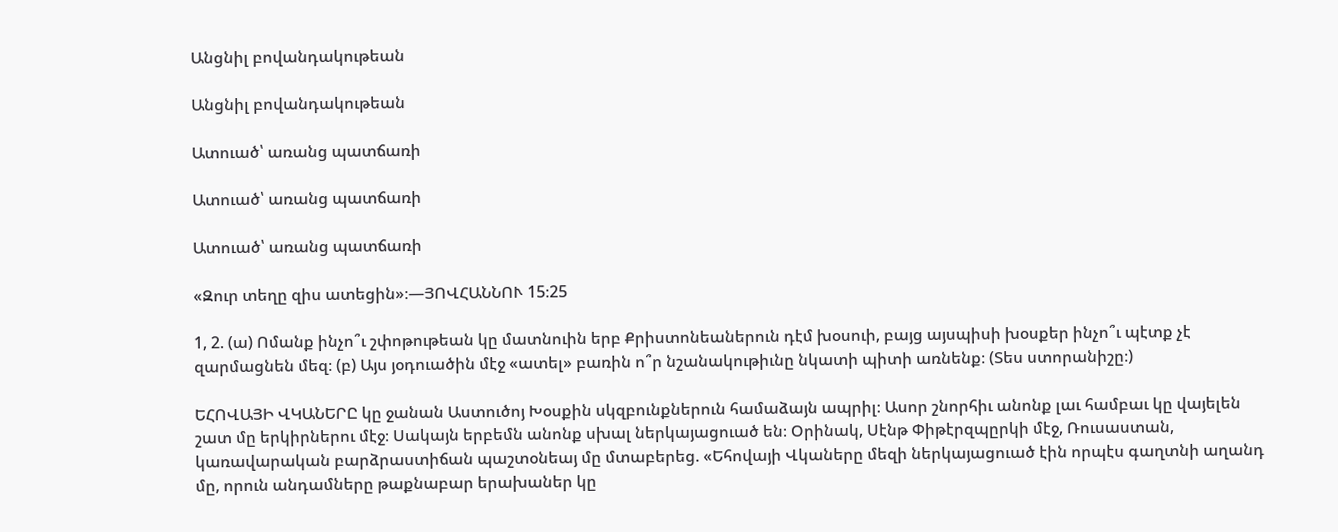Անցնիլ բովանդակութեան

Անցնիլ բովանդակութեան

Ատուած՝ առանց պատճառի

Ատուած՝ առանց պատճառի

Ատուած՝ առանց պատճառի

«Զուր տեղը զիս ատեցին»։—ՅՈՎՀԱՆՆՈՒ 15։25

1, 2. (ա) Ոմանք ինչո՞ւ շփոթութեան կը մատնուին երբ Քրիստոնեաներուն դէմ խօսուի, բայց այսպիսի խօսքեր ինչո՞ւ պէտք չէ զարմացնեն մեզ։ (բ) Այս յօդուածին մէջ «ատել» բառին ո՞ր նշանակութիւնը նկատի պիտի առնենք։ (Տես ստորանիշը։)

ԵՀՈՎԱՅԻ ՎԿԱՆԵՐԸ կը ջանան Աստուծոյ Խօսքին սկզբունքներուն համաձայն ապրիլ։ Ասոր շնորհիւ անոնք լաւ համբաւ կը վայելեն շատ մը երկիրներու մէջ։ Սակայն երբեմն անոնք սխալ ներկայացուած են։ Օրինակ, Սէնթ Փիթէրզպըրկի մէջ, Ռուսաստան, կառավարական բարձրաստիճան պաշտօնեայ մը մտաբերեց. «Եհովայի Վկաները մեզի ներկայացուած էին որպէս գաղտնի աղանդ մը, որուն անդամները թաքնաբար երախաներ կը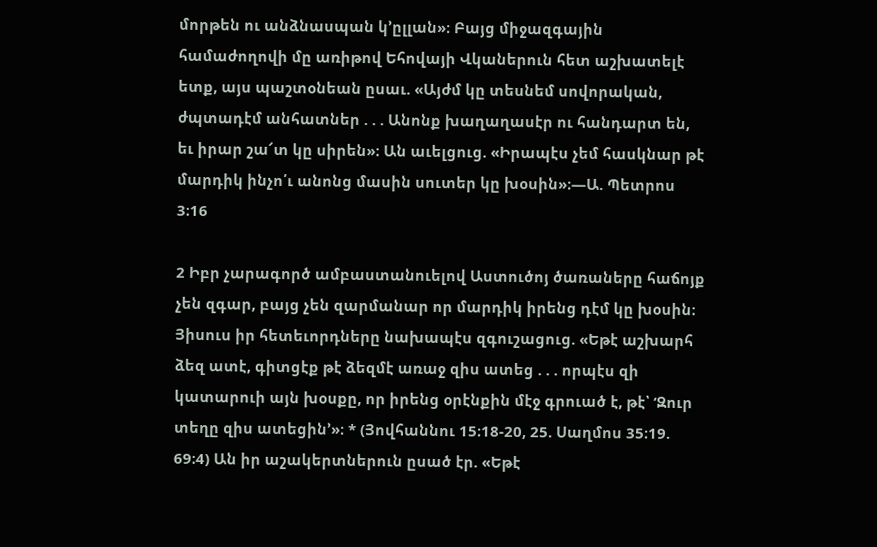մորթեն ու անձնասպան կ’ըլլան»։ Բայց միջազգային համաժողովի մը առիթով Եհովայի Վկաներուն հետ աշխատելէ ետք, այս պաշտօնեան ըսաւ. «Այժմ կը տեսնեմ սովորական, ժպտադէմ անհատներ . . . Անոնք խաղաղասէր ու հանդարտ են, եւ իրար շա՜տ կը սիրեն»։ Ան աւելցուց. «Իրապէս չեմ հասկնար թէ մարդիկ ինչո՛ւ անոնց մասին սուտեր կը խօսին»։—Ա. Պետրոս 3։16

2 Իբր չարագործ ամբաստանուելով Աստուծոյ ծառաները հաճոյք չեն զգար, բայց չեն զարմանար որ մարդիկ իրենց դէմ կը խօսին։ Յիսուս իր հետեւորդները նախապէս զգուշացուց. «Եթէ աշխարհ ձեզ ատէ, գիտցէք թէ ձեզմէ առաջ զիս ատեց . . . որպէս զի կատարուի այն խօսքը, որ իրենց օրէնքին մէջ գրուած է, թէ՝ ‘Զուր տեղը զիս ատեցին’»։ * (Յովհաննու 15։18-20, 25. Սաղմոս 35։19. 69։4) Ան իր աշակերտներուն ըսած էր. «Եթէ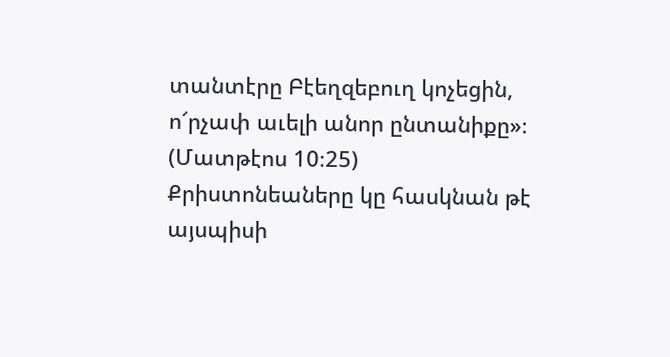տանտէրը Բէեղզեբուղ կոչեցին, ո՜րչափ աւելի անոր ընտանիքը»։ (Մատթէոս 10։25) Քրիստոնեաները կը հասկնան թէ այսպիսի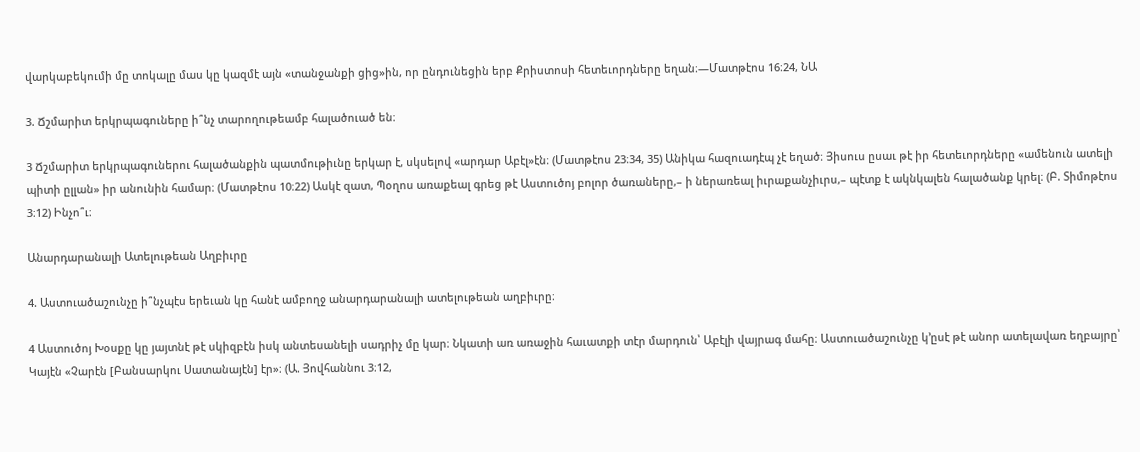վարկաբեկումի մը տոկալը մաս կը կազմէ այն «տանջանքի ցից»ին, որ ընդունեցին երբ Քրիստոսի հետեւորդները եղան։—Մատթէոս 16։24, ՆԱ

3. Ճշմարիտ երկրպագուները ի՞նչ տարողութեամբ հալածուած են։

3 Ճշմարիտ երկրպագուներու հալածանքին պատմութիւնը երկար է, սկսելով «արդար Աբէլ»էն։ (Մատթէոս 23։34, 35) Անիկա հազուադէպ չէ եղած։ Յիսուս ըսաւ թէ իր հետեւորդները «ամենուն ատելի պիտի ըլլան» իր անունին համար։ (Մատթէոս 10։22) Ասկէ զատ, Պօղոս առաքեալ գրեց թէ Աստուծոյ բոլոր ծառաները,– ի ներառեալ իւրաքանչիւրս,– պէտք է ակնկալեն հալածանք կրել։ (Բ. Տիմոթէոս 3։12) Ինչո՞ւ։

Անարդարանալի Ատելութեան Աղբիւրը

4. Աստուածաշունչը ի՞նչպէս երեւան կը հանէ ամբողջ անարդարանալի ատելութեան աղբիւրը։

4 Աստուծոյ Խօսքը կը յայտնէ թէ սկիզբէն իսկ անտեսանելի սադրիչ մը կար։ Նկատի առ առաջին հաւատքի տէր մարդուն՝ Աբէլի վայրագ մահը։ Աստուածաշունչը կ’ըսէ թէ անոր ատելավառ եղբայրը՝ Կայէն «Չարէն [Բանսարկու Սատանայէն] էր»։ (Ա. Յովհաննու 3։12,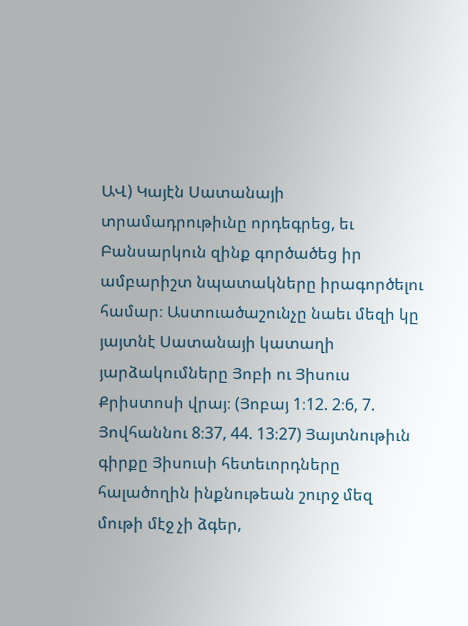ԱՎ) Կայէն Սատանայի տրամադրութիւնը որդեգրեց, եւ Բանսարկուն զինք գործածեց իր ամբարիշտ նպատակները իրագործելու համար։ Աստուածաշունչը նաեւ մեզի կը յայտնէ Սատանայի կատաղի յարձակումները Յոբի ու Յիսուս Քրիստոսի վրայ։ (Յոբայ 1։12. 2։6, 7. Յովհաննու 8։37, 44. 13։27) Յայտնութիւն գիրքը Յիսուսի հետեւորդները հալածողին ինքնութեան շուրջ մեզ մութի մէջ չի ձգեր,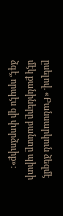ըսելով. «Բանսարկուն ձեզմէ մէկ քանիները բանտը պիտի ձգէ, որպէս զի փորձուիք»։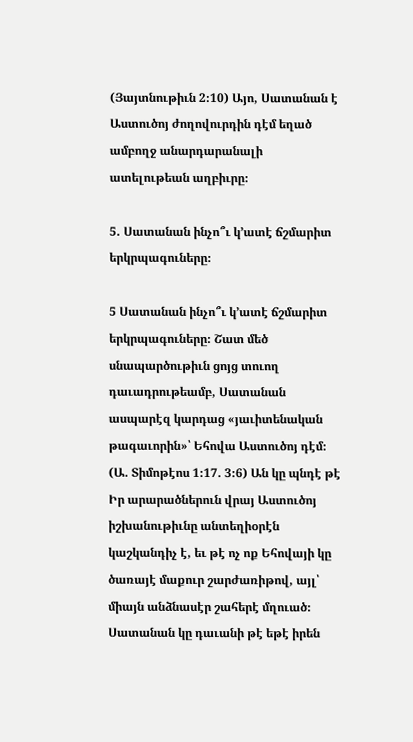(Յայտնութիւն 2։10) Այո, Սատանան է Աստուծոյ ժողովուրդին դէմ եղած ամբողջ անարդարանալի ատելութեան աղբիւրը։

5. Սատանան ինչո՞ւ կ’ատէ ճշմարիտ երկրպագուները։

5 Սատանան ինչո՞ւ կ’ատէ ճշմարիտ երկրպագուները։ Շատ մեծ սնապարծութիւն ցոյց տուող դաւադրութեամբ, Սատանան ասպարէզ կարդաց «յաւիտենական թագաւորին»՝ Եհովա Աստուծոյ դէմ։ (Ա. Տիմոթէոս 1։17. 3։6) Ան կը պնդէ թէ Իր արարածներուն վրայ Աստուծոյ իշխանութիւնը անտեղիօրէն կաշկանդիչ է, եւ թէ ոչ ոք Եհովայի կը ծառայէ մաքուր շարժառիթով, այլ՝ միայն անձնասէր շահերէ մղուած։ Սատանան կը դաւանի թէ եթէ իրեն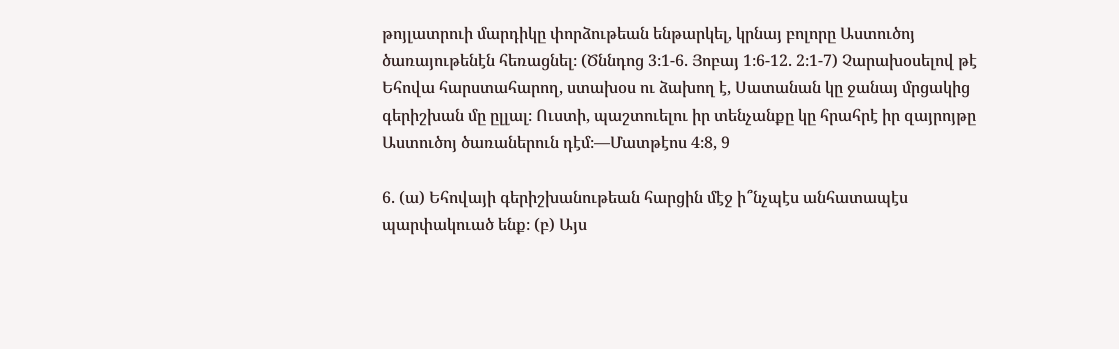թոյլատրուի մարդիկը փորձութեան ենթարկել, կրնայ բոլորը Աստուծոյ ծառայութենէն հեռացնել։ (Ծննդոց 3։1-6. Յոբայ 1։6-12. 2։1-7) Չարախօսելով թէ Եհովա հարստահարող, ստախօս ու ձախող է, Սատանան կը ջանայ մրցակից գերիշխան մը ըլլալ։ Ուստի, պաշտուելու իր տենչանքը կը հրահրէ իր զայրոյթը Աստուծոյ ծառաներուն դէմ։—Մատթէոս 4։8, 9

6. (ա) Եհովայի գերիշխանութեան հարցին մէջ ի՞նչպէս անհատապէս պարփակուած ենք։ (բ) Այս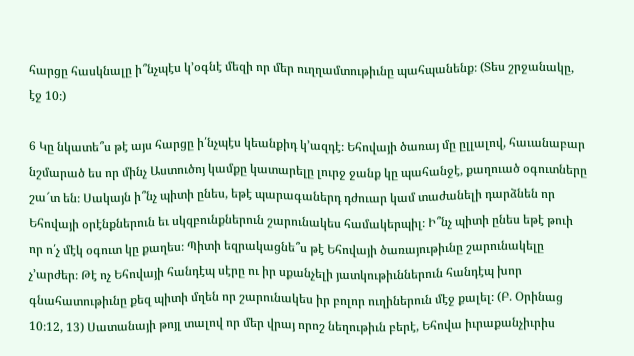հարցը հասկնալը ի՞նչպէս կ’օգնէ մեզի որ մեր ուղղամտութիւնը պահպանենք։ (Տես շրջանակը, էջ 10։)

6 Կը նկատե՞ս թէ այս հարցը ի՛նչպէս կեանքիդ կ’ազդէ։ Եհովայի ծառայ մը ըլլալով, հաւանաբար նշմարած ես որ մինչ Աստուծոյ կամքը կատարելը լուրջ ջանք կը պահանջէ, քաղուած օգուտները շա՜տ են։ Սակայն ի՞նչ պիտի ընես, եթէ պարագաներդ դժուար կամ տաժանելի դարձնեն որ Եհովայի օրէնքներուն եւ սկզբունքներուն շարունակես համակերպիլ։ Ի՞նչ պիտի ընես եթէ թուի որ ո՛չ մէկ օգուտ կը քաղես։ Պիտի եզրակացնե՞ս թէ Եհովայի ծառայութիւնը շարունակելը չ’արժեր։ Թէ ոչ Եհովայի հանդէպ սէրը ու իր սքանչելի յատկութիւններուն հանդէպ խոր գնահատութիւնը քեզ պիտի մղեն որ շարունակես իր բոլոր ուղիներուն մէջ քալել։ (Բ. Օրինաց 10։12, 13) Սատանայի թոյլ տալով որ մեր վրայ որոշ նեղութիւն բերէ, Եհովա իւրաքանչիւրիս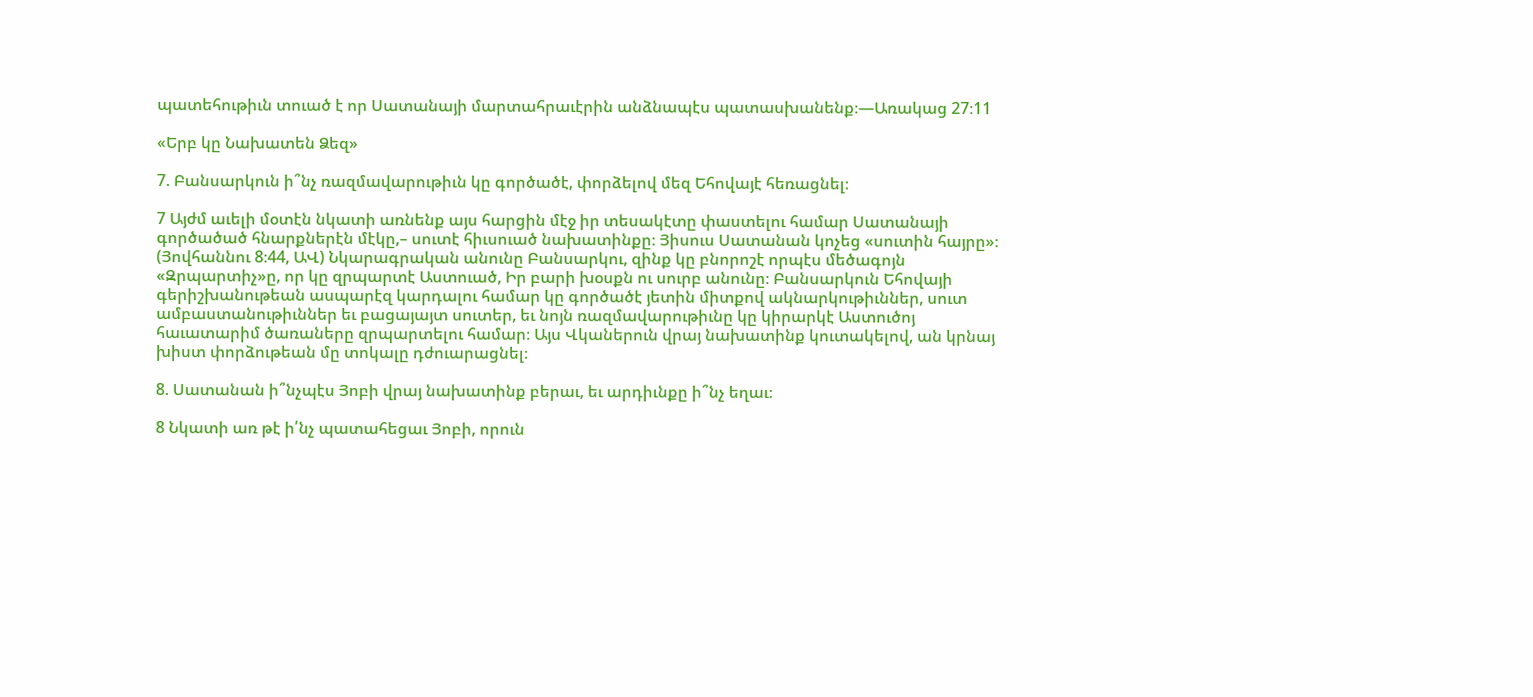պատեհութիւն տուած է որ Սատանայի մարտահրաւէրին անձնապէս պատասխանենք։—Առակաց 27։11

«Երբ կը Նախատեն Ձեզ»

7. Բանսարկուն ի՞նչ ռազմավարութիւն կը գործածէ, փորձելով մեզ Եհովայէ հեռացնել։

7 Այժմ աւելի մօտէն նկատի առնենք այս հարցին մէջ իր տեսակէտը փաստելու համար Սատանայի գործածած հնարքներէն մէկը,– սուտէ հիւսուած նախատինքը։ Յիսուս Սատանան կոչեց «սուտին հայրը»։ (Յովհաննու 8։44, ԱՎ) Նկարագրական անունը Բանսարկու, զինք կը բնորոշէ որպէս մեծագոյն «Զրպարտիչ»ը, որ կը զրպարտէ Աստուած, Իր բարի խօսքն ու սուրբ անունը։ Բանսարկուն Եհովայի գերիշխանութեան ասպարէզ կարդալու համար կը գործածէ յետին միտքով ակնարկութիւններ, սուտ ամբաստանութիւններ եւ բացայայտ սուտեր, եւ նոյն ռազմավարութիւնը կը կիրարկէ Աստուծոյ հաւատարիմ ծառաները զրպարտելու համար։ Այս Վկաներուն վրայ նախատինք կուտակելով, ան կրնայ խիստ փորձութեան մը տոկալը դժուարացնել։

8. Սատանան ի՞նչպէս Յոբի վրայ նախատինք բերաւ, եւ արդիւնքը ի՞նչ եղաւ։

8 Նկատի առ թէ ի՛նչ պատահեցաւ Յոբի, որուն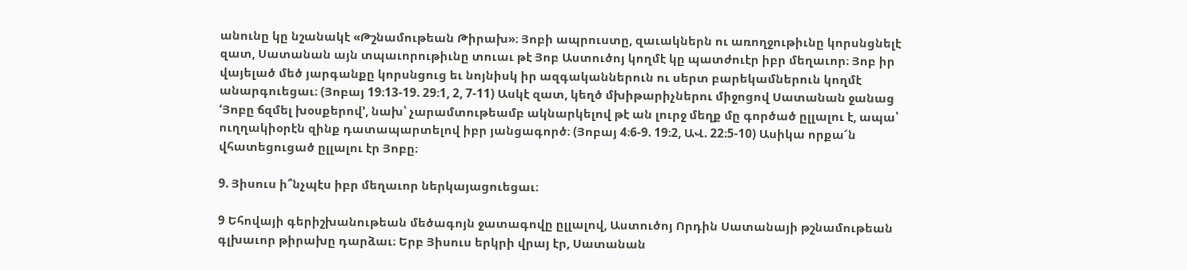անունը կը նշանակէ «Թշնամութեան Թիրախ»։ Յոբի ապրուստը, զաւակներն ու առողջութիւնը կորսնցնելէ զատ, Սատանան այն տպաւորութիւնը տուաւ թէ Յոբ Աստուծոյ կողմէ կը պատժուէր իբր մեղաւոր։ Յոբ իր վայելած մեծ յարգանքը կորսնցուց եւ նոյնիսկ իր ազգականներուն ու սերտ բարեկամներուն կողմէ անարգուեցաւ։ (Յոբայ 19։13-19. 29։1, 2, 7-11) Ասկէ զատ, կեղծ մխիթարիչներու միջոցով Սատանան ջանաց ‘Յոբը ճզմել խօսքերով’, նախ՝ չարամտութեամբ ակնարկելով թէ ան լուրջ մեղք մը գործած ըլլալու է, ապա՝ ուղղակիօրէն զինք դատապարտելով իբր յանցագործ։ (Յոբայ 4։6-9. 19։2, ԱՎ. 22։5-10) Ասիկա որքա՜ն վհատեցուցած ըլլալու էր Յոբը։

9. Յիսուս ի՞նչպէս իբր մեղաւոր ներկայացուեցաւ։

9 Եհովայի գերիշխանութեան մեծագոյն ջատագովը ըլլալով, Աստուծոյ Որդին Սատանայի թշնամութեան գլխաւոր թիրախը դարձաւ։ Երբ Յիսուս երկրի վրայ էր, Սատանան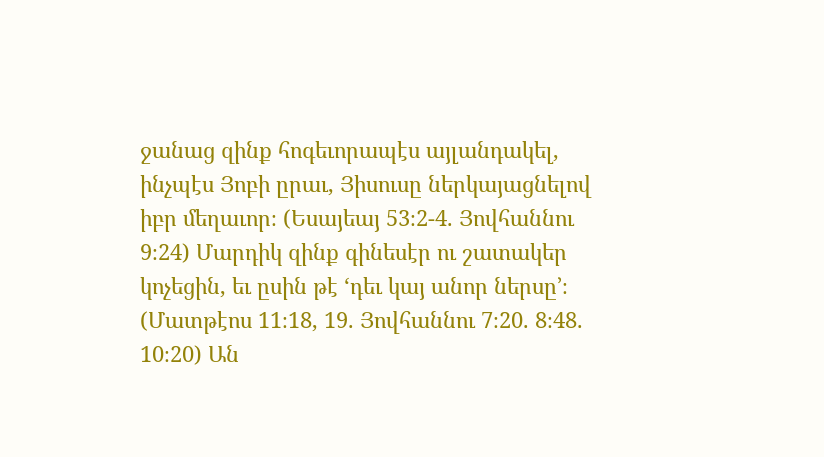ջանաց զինք հոգեւորապէս այլանդակել, ինչպէս Յոբի ըրաւ, Յիսուսը ներկայացնելով իբր մեղաւոր։ (Եսայեայ 53։2-4. Յովհաննու 9։24) Մարդիկ զինք գինեսէր ու շատակեր կոչեցին, եւ ըսին թէ ‘դեւ կայ անոր ներսը’։ (Մատթէոս 11։18, 19. Յովհաննու 7։20. 8։48. 10։20) Ան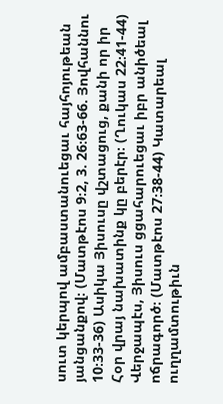սուտ կերպով ամբաստանուեցաւ հայհոյութեան յանցանքով։ (Մատթէոս 9։2, 3. 26։63-66. Յովհաննու 10։33-36) Ասիկա Յիսուսը վշտացուց, քանի որ իր Հօր վրայ նախատինք կը բերէր։ (Ղուկաս 22։41-44) Վերջապէս, Յիսուս ցցահարուեցաւ իբր անիծեալ ոճրագործ։ (Մատթէոս 27։38-44) Կատարեալ ուղղամտութիւն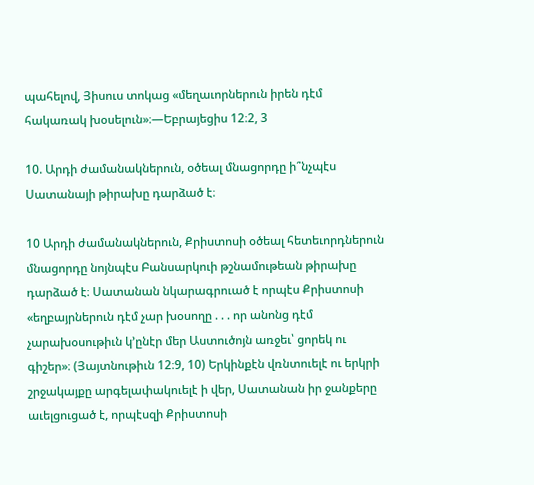պահելով, Յիսուս տոկաց «մեղաւորներուն իրեն դէմ հակառակ խօսելուն»։—Եբրայեցիս 12։2, 3

10. Արդի ժամանակներուն, օծեալ մնացորդը ի՞նչպէս Սատանայի թիրախը դարձած է։

10 Արդի ժամանակներուն, Քրիստոսի օծեալ հետեւորդներուն մնացորդը նոյնպէս Բանսարկուի թշնամութեան թիրախը դարձած է։ Սատանան նկարագրուած է որպէս Քրիստոսի «եղբայրներուն դէմ չար խօսողը . . . որ անոնց դէմ չարախօսութիւն կ’ընէր մեր Աստուծոյն առջեւ՝ ցորեկ ու գիշեր»։ (Յայտնութիւն 12։9, 10) Երկինքէն վռնտուելէ ու երկրի շրջակայքը արգելափակուելէ ի վեր, Սատանան իր ջանքերը աւելցուցած է, որպէսզի Քրիստոսի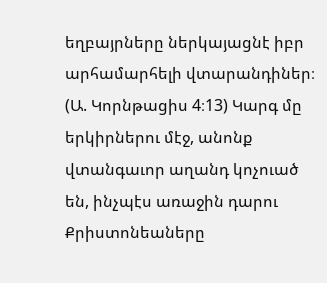եղբայրները ներկայացնէ իբր արհամարհելի վտարանդիներ։ (Ա. Կորնթացիս 4։13) Կարգ մը երկիրներու մէջ, անոնք վտանգաւոր աղանդ կոչուած են, ինչպէս առաջին դարու Քրիստոնեաները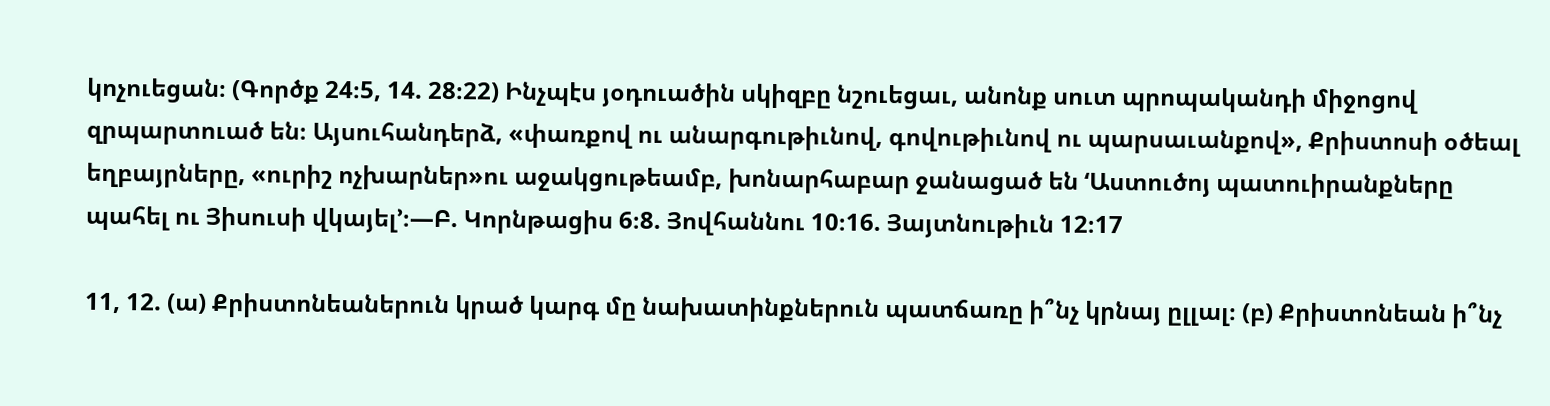կոչուեցան։ (Գործք 24։5, 14. 28։22) Ինչպէս յօդուածին սկիզբը նշուեցաւ, անոնք սուտ պրոպականդի միջոցով զրպարտուած են։ Այսուհանդերձ, «փառքով ու անարգութիւնով, գովութիւնով ու պարսաւանքով», Քրիստոսի օծեալ եղբայրները, «ուրիշ ոչխարներ»ու աջակցութեամբ, խոնարհաբար ջանացած են ‘Աստուծոյ պատուիրանքները պահել ու Յիսուսի վկայել’։—Բ. Կորնթացիս 6։8. Յովհաննու 10։16. Յայտնութիւն 12։17

11, 12. (ա) Քրիստոնեաներուն կրած կարգ մը նախատինքներուն պատճառը ի՞նչ կրնայ ըլլալ։ (բ) Քրիստոնեան ի՞նչ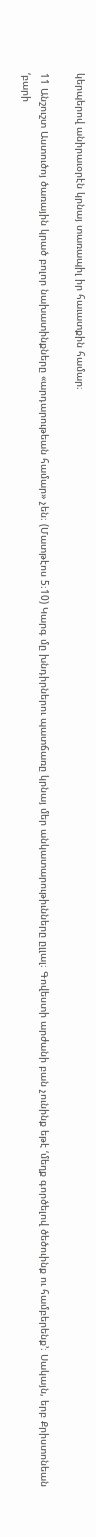կերպերով անիրաւօրէն կրնայ տառապիլ իր հաւատքին համար։

11 Անշուշտ Աստուծոյ ծառային կրած բոլոր նախատինքները «արդարութեան համար» չեն։ (Մատթէոս 5։10) Կարգ մը խնդիրներու պատճառը կրնայ մեր անկատարութիւնները ըլլալ։ Գովեստի արժանի բան չունինք եթէ ‘մեղք գործելով ծեծուինք ու համբերենք’։ Սակայն, երբ Քրիստոնեան ‘բարի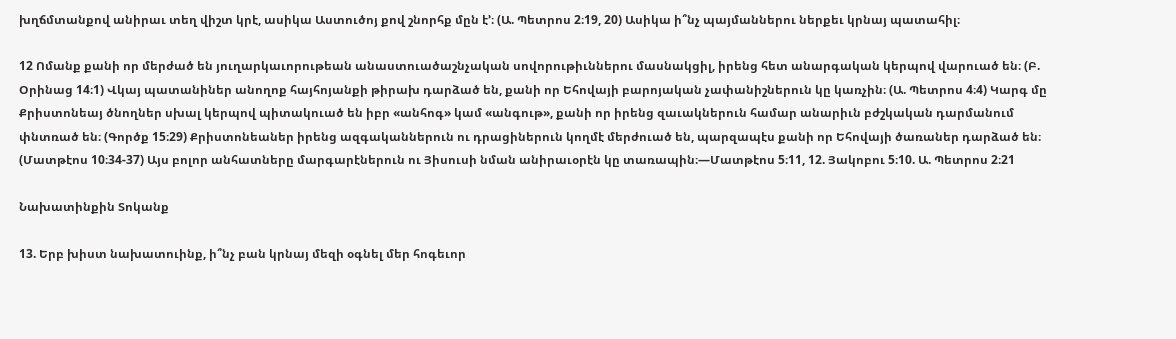խղճմտանքով անիրաւ տեղ վիշտ կրէ, ասիկա Աստուծոյ քով շնորհք մըն է’։ (Ա. Պետրոս 2։19, 20) Ասիկա ի՞նչ պայմաններու ներքեւ կրնայ պատահիլ։

12 Ոմանք քանի որ մերժած են յուղարկաւորութեան անաստուածաշնչական սովորութիւններու մասնակցիլ, իրենց հետ անարգական կերպով վարուած են։ (Բ. Օրինաց 14։1) Վկայ պատանիներ անողոք հայհոյանքի թիրախ դարձած են, քանի որ Եհովայի բարոյական չափանիշներուն կը կառչին։ (Ա. Պետրոս 4։4) Կարգ մը Քրիստոնեայ ծնողներ սխալ կերպով պիտակուած են իբր «անհոգ» կամ «անգութ», քանի որ իրենց զաւակներուն համար անարիւն բժշկական դարմանում փնտռած են։ (Գործք 15։29) Քրիստոնեաներ իրենց ազգականներուն ու դրացիներուն կողմէ մերժուած են, պարզապէս քանի որ Եհովայի ծառաներ դարձած են։ (Մատթէոս 10։34-37) Այս բոլոր անհատները մարգարէներուն ու Յիսուսի նման անիրաւօրէն կը տառապին։—Մատթէոս 5։11, 12. Յակոբու 5։10. Ա. Պետրոս 2։21

Նախատինքին Տոկանք

13. Երբ խիստ նախատուինք, ի՞նչ բան կրնայ մեզի օգնել մեր հոգեւոր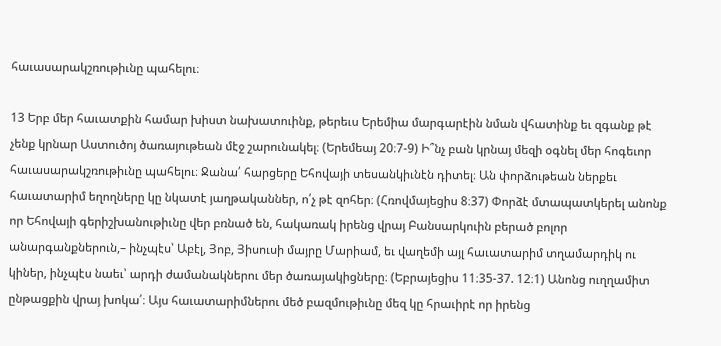հաւասարակշռութիւնը պահելու։

13 Երբ մեր հաւատքին համար խիստ նախատուինք, թերեւս Երեմիա մարգարէին նման վհատինք եւ զգանք թէ չենք կրնար Աստուծոյ ծառայութեան մէջ շարունակել։ (Երեմեայ 20։7-9) Ի՞նչ բան կրնայ մեզի օգնել մեր հոգեւոր հաւասարակշռութիւնը պահելու։ Ջանա՛ հարցերը Եհովայի տեսանկիւնէն դիտել։ Ան փորձութեան ներքեւ հաւատարիմ եղողները կը նկատէ յաղթականներ, ո՛չ թէ զոհեր։ (Հռովմայեցիս 8։37) Փորձէ մտապատկերել անոնք որ Եհովայի գերիշխանութիւնը վեր բռնած են, հակառակ իրենց վրայ Բանսարկուին բերած բոլոր անարգանքներուն,– ինչպէս՝ Աբէլ, Յոբ, Յիսուսի մայրը Մարիամ, եւ վաղեմի այլ հաւատարիմ տղամարդիկ ու կիներ, ինչպէս նաեւ՝ արդի ժամանակներու մեր ծառայակիցները։ (Եբրայեցիս 11։35-37. 12։1) Անոնց ուղղամիտ ընթացքին վրայ խոկա՛։ Այս հաւատարիմներու մեծ բազմութիւնը մեզ կը հրաւիրէ որ իրենց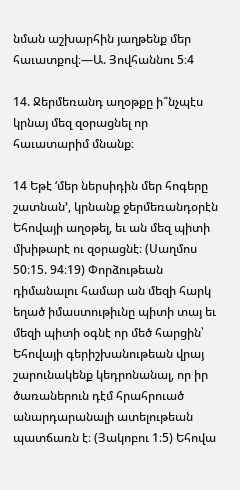նման աշխարհին յաղթենք մեր հաւատքով։—Ա. Յովհաննու 5։4

14. Ջերմեռանդ աղօթքը ի՞նչպէս կրնայ մեզ զօրացնել որ հաւատարիմ մնանք։

14 Եթէ ‘մեր ներսիդին մեր հոգերը շատնան’, կրնանք ջերմեռանդօրէն Եհովայի աղօթել, եւ ան մեզ պիտի մխիթարէ ու զօրացնէ։ (Սաղմոս 50։15. 94։19) Փորձութեան դիմանալու համար ան մեզի հարկ եղած իմաստութիւնը պիտի տայ եւ մեզի պիտի օգնէ որ մեծ հարցին՝ Եհովայի գերիշխանութեան վրայ շարունակենք կեդրոնանալ, որ իր ծառաներուն դէմ հրահրուած անարդարանալի ատելութեան պատճառն է։ (Յակոբու 1։5) Եհովա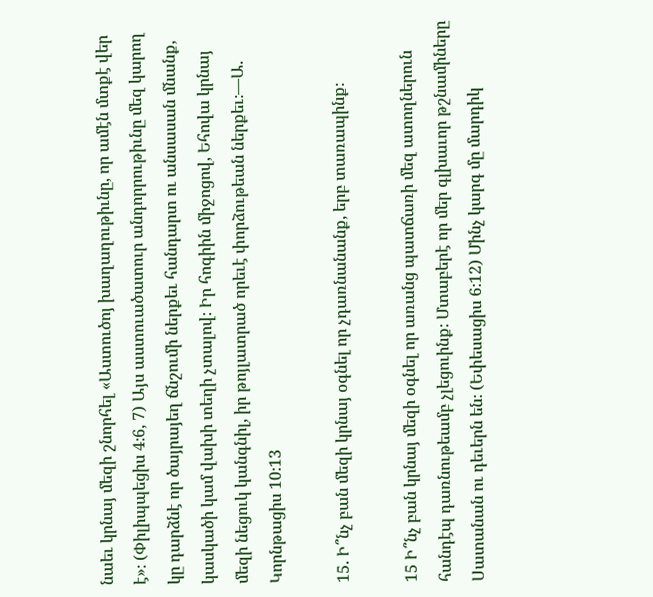նաեւ կրնայ մեզի շնորհել «Աստուծոյ խաղաղութիւնը, որ ամէն մտքէ վեր է»։ (Փիլիպպեցիս 4։6, 7) Այս աստուածատուր անդորրութիւնը մեզ կարող կը դարձնէ որ ծայրայեղ ճնշումի ներքեւ հանդարտ ու անսասան մնանք, կասկածի կամ վախի տեղի չտալով։ Իր հոգիին միջոցով, Եհովա կրնայ մեզի նեցուկ կանգնիլ, իր թոյլատրած որեւէ փորձութեան ներքեւ։—Ա. Կորնթացիս 10։13

15. Ի՞նչ բան մեզի կրնայ օգնել որ չդառնանանք, երբ տառապինք։

15 Ի՞նչ բան կրնայ մեզի օգնել որ առանց պատճառի մեզ ատողներուն հանդէպ դառնութեամբ չլեցուինք։ Մտաբերէ որ մեր գլխաւոր թշնամիները Սատանան ու դեւերն են։ (Եփեսացիս 6։12) Մինչ կարգ մը մարդիկ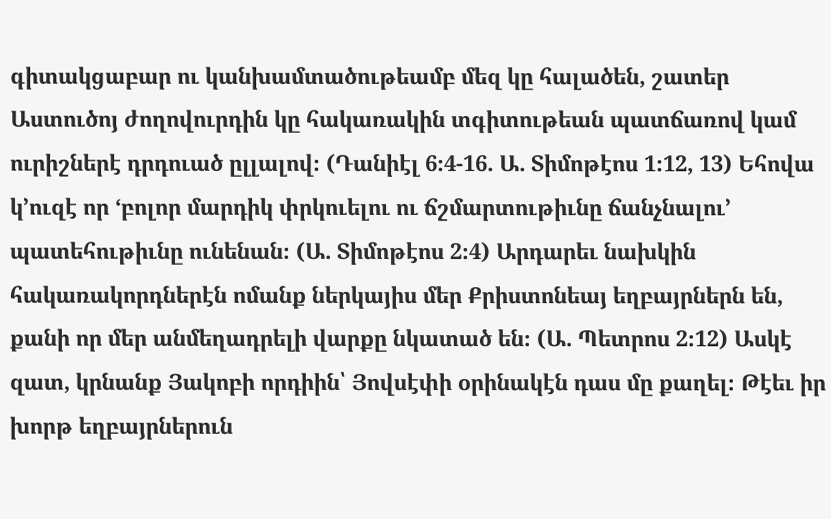գիտակցաբար ու կանխամտածութեամբ մեզ կը հալածեն, շատեր Աստուծոյ ժողովուրդին կը հակառակին տգիտութեան պատճառով կամ ուրիշներէ դրդուած ըլլալով։ (Դանիէլ 6։4-16. Ա. Տիմոթէոս 1։12, 13) Եհովա կ’ուզէ որ ‘բոլոր մարդիկ փրկուելու ու ճշմարտութիւնը ճանչնալու’ պատեհութիւնը ունենան։ (Ա. Տիմոթէոս 2։4) Արդարեւ նախկին հակառակորդներէն ոմանք ներկայիս մեր Քրիստոնեայ եղբայրներն են, քանի որ մեր անմեղադրելի վարքը նկատած են։ (Ա. Պետրոս 2։12) Ասկէ զատ, կրնանք Յակոբի որդիին՝ Յովսէփի օրինակէն դաս մը քաղել։ Թէեւ իր խորթ եղբայրներուն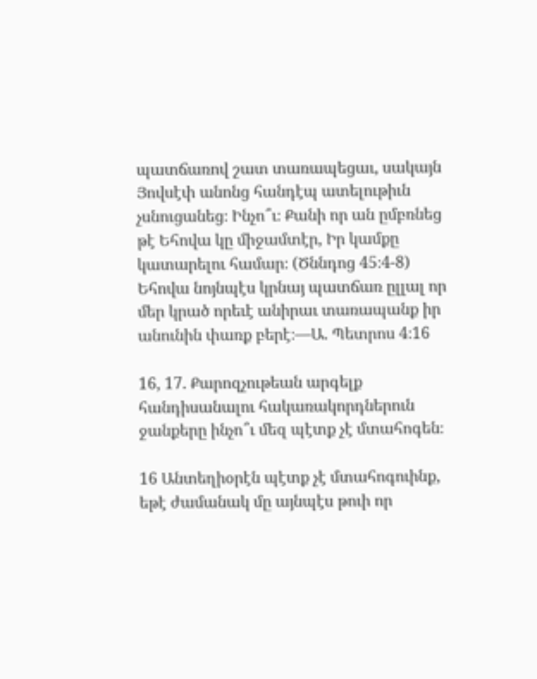պատճառով շատ տառապեցաւ, սակայն Յովսէփ անոնց հանդէպ ատելութիւն չսնուցանեց։ Ինչո՞ւ։ Քանի որ ան ըմբռնեց թէ Եհովա կը միջամտէր, Իր կամքը կատարելու համար։ (Ծննդոց 45։4-8) Եհովա նոյնպէս կրնայ պատճառ ըլլալ որ մեր կրած որեւէ անիրաւ տառապանք իր անունին փառք բերէ։—Ա. Պետրոս 4։16

16, 17. Քարոզչութեան արգելք հանդիսանալու հակառակորդներուն ջանքերը ինչո՞ւ մեզ պէտք չէ մտահոգեն։

16 Անտեղիօրէն պէտք չէ մտահոգուինք, եթէ ժամանակ մը այնպէս թուի որ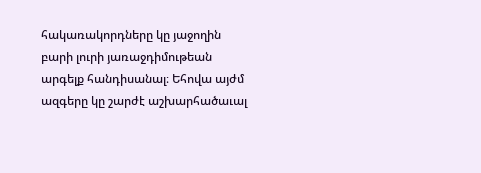հակառակորդները կը յաջողին բարի լուրի յառաջդիմութեան արգելք հանդիսանալ։ Եհովա այժմ ազգերը կը շարժէ աշխարհածաւալ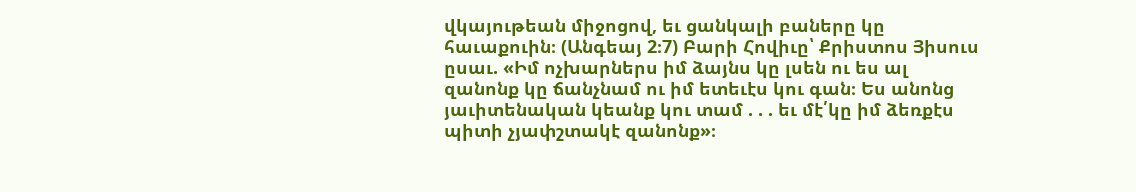վկայութեան միջոցով, եւ ցանկալի բաները կը հաւաքուին։ (Անգեայ 2։7) Բարի Հովիւը՝ Քրիստոս Յիսուս ըսաւ. «Իմ ոչխարներս իմ ձայնս կը լսեն ու ես ալ զանոնք կը ճանչնամ ու իմ ետեւէս կու գան։ Ես անոնց յաւիտենական կեանք կու տամ . . . եւ մէ՛կը իմ ձեռքէս պիտի չյափշտակէ զանոնք»։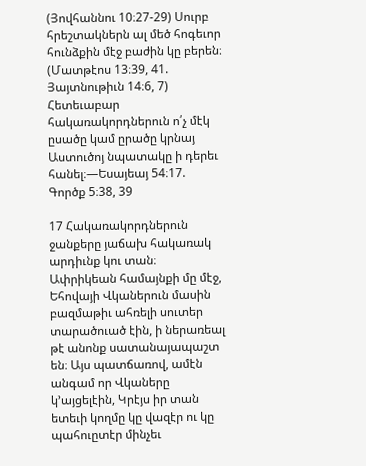(Յովհաննու 10։27-29) Սուրբ հրեշտակներն ալ մեծ հոգեւոր հունձքին մէջ բաժին կը բերեն։ (Մատթէոս 13։39, 41. Յայտնութիւն 14։6, 7) Հետեւաբար հակառակորդներուն ո՛չ մէկ ըսածը կամ ըրածը կրնայ Աստուծոյ նպատակը ի դերեւ հանել։—Եսայեայ 54։17. Գործք 5։38, 39

17 Հակառակորդներուն ջանքերը յաճախ հակառակ արդիւնք կու տան։ Ափրիկեան համայնքի մը մէջ, Եհովայի Վկաներուն մասին բազմաթիւ ահռելի սուտեր տարածուած էին, ի ներառեալ թէ անոնք սատանայապաշտ են։ Այս պատճառով, ամէն անգամ որ Վկաները կ’այցելէին, Կրէյս իր տան ետեւի կողմը կը վազէր ու կը պահուըտէր մինչեւ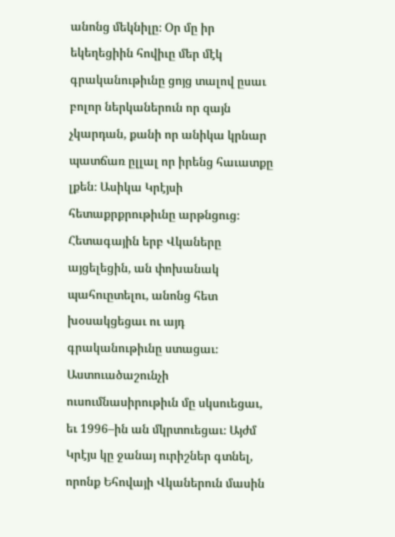անոնց մեկնիլը։ Օր մը իր եկեղեցիին հովիւը մեր մէկ գրականութիւնը ցոյց տալով ըսաւ բոլոր ներկաներուն որ զայն չկարդան, քանի որ անիկա կրնար պատճառ ըլլալ որ իրենց հաւատքը լքեն։ Ասիկա Կրէյսի հետաքրքրութիւնը արթնցուց։ Հետագային երբ Վկաները այցելեցին, ան փոխանակ պահուըտելու, անոնց հետ խօսակցեցաւ ու այդ գրականութիւնը ստացաւ։ Աստուածաշունչի ուսումնասիրութիւն մը սկսուեցաւ, եւ 1996–ին ան մկրտուեցաւ։ Այժմ Կրէյս կը ջանայ ուրիշներ գտնել, որոնք Եհովայի Վկաներուն մասին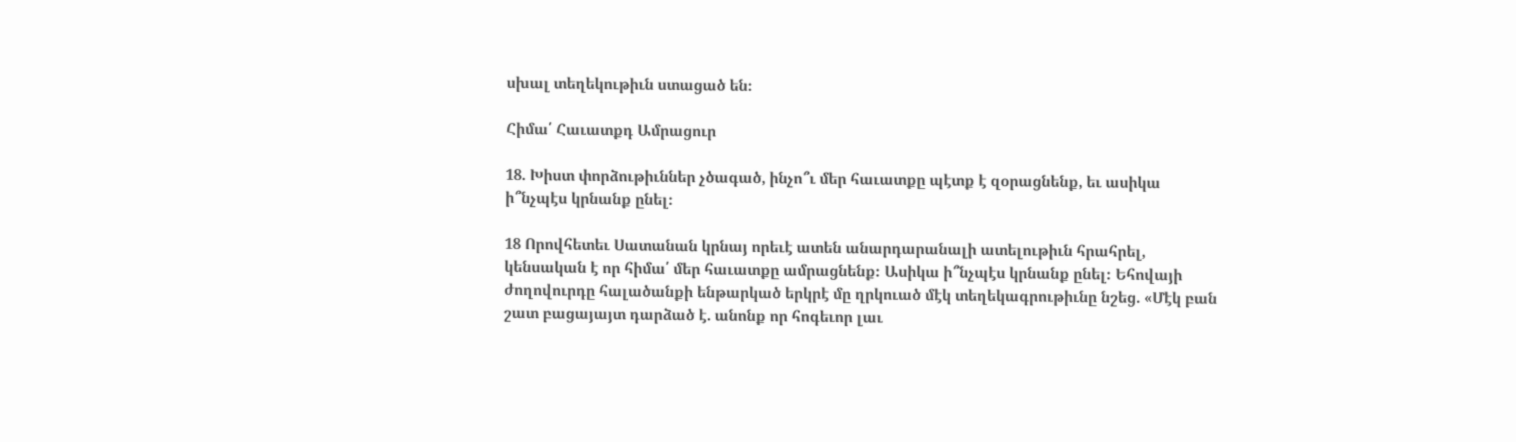սխալ տեղեկութիւն ստացած են։

Հիմա՛ Հաւատքդ Ամրացուր

18. Խիստ փորձութիւններ չծագած, ինչո՞ւ մեր հաւատքը պէտք է զօրացնենք, եւ ասիկա ի՞նչպէս կրնանք ընել։

18 Որովհետեւ Սատանան կրնայ որեւէ ատեն անարդարանալի ատելութիւն հրահրել, կենսական է որ հիմա՛ մեր հաւատքը ամրացնենք։ Ասիկա ի՞նչպէս կրնանք ընել։ Եհովայի ժողովուրդը հալածանքի ենթարկած երկրէ մը ղրկուած մէկ տեղեկագրութիւնը նշեց. «Մէկ բան շատ բացայայտ դարձած է. անոնք որ հոգեւոր լաւ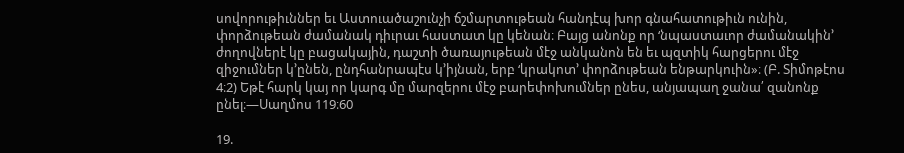սովորութիւններ եւ Աստուածաշունչի ճշմարտութեան հանդէպ խոր գնահատութիւն ունին, փորձութեան ժամանակ դիւրաւ հաստատ կը կենան։ Բայց անոնք որ ‘նպաստաւոր ժամանակին’ ժողովներէ կը բացակային, դաշտի ծառայութեան մէջ անկանոն են եւ պզտիկ հարցերու մէջ զիջումներ կ’ընեն, ընդհանրապէս կ’իյնան, երբ ‘կրակոտ’ փորձութեան ենթարկուին»։ (Բ. Տիմոթէոս 4։2) Եթէ հարկ կայ որ կարգ մը մարզերու մէջ բարեփոխումներ ընես, անյապաղ ջանա՛ զանոնք ընել։—Սաղմոս 119։60

19.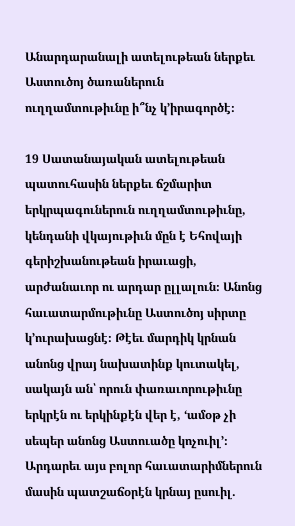Անարդարանալի ատելութեան ներքեւ Աստուծոյ ծառաներուն ուղղամտութիւնը ի՞նչ կ’իրագործէ։

19 Սատանայական ատելութեան պատուհասին ներքեւ ճշմարիտ երկրպագուներուն ուղղամտութիւնը, կենդանի վկայութիւն մըն է Եհովայի գերիշխանութեան իրաւացի, արժանաւոր ու արդար ըլլալուն։ Անոնց հաւատարմութիւնը Աստուծոյ սիրտը կ’ուրախացնէ։ Թէեւ մարդիկ կրնան անոնց վրայ նախատինք կուտակել, սակայն ան՝ որուն փառաւորութիւնը երկրէն ու երկինքէն վեր է, ‘ամօթ չի սեպեր անոնց Աստուածը կոչուիլ’։ Արդարեւ այս բոլոր հաւատարիմներուն մասին պատշաճօրէն կրնայ ըսուիլ.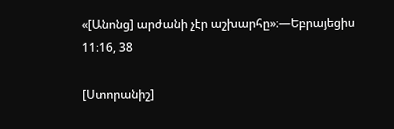«[Անոնց] արժանի չէր աշխարհը»։—Եբրայեցիս 11։16, 38

[Ստորանիշ]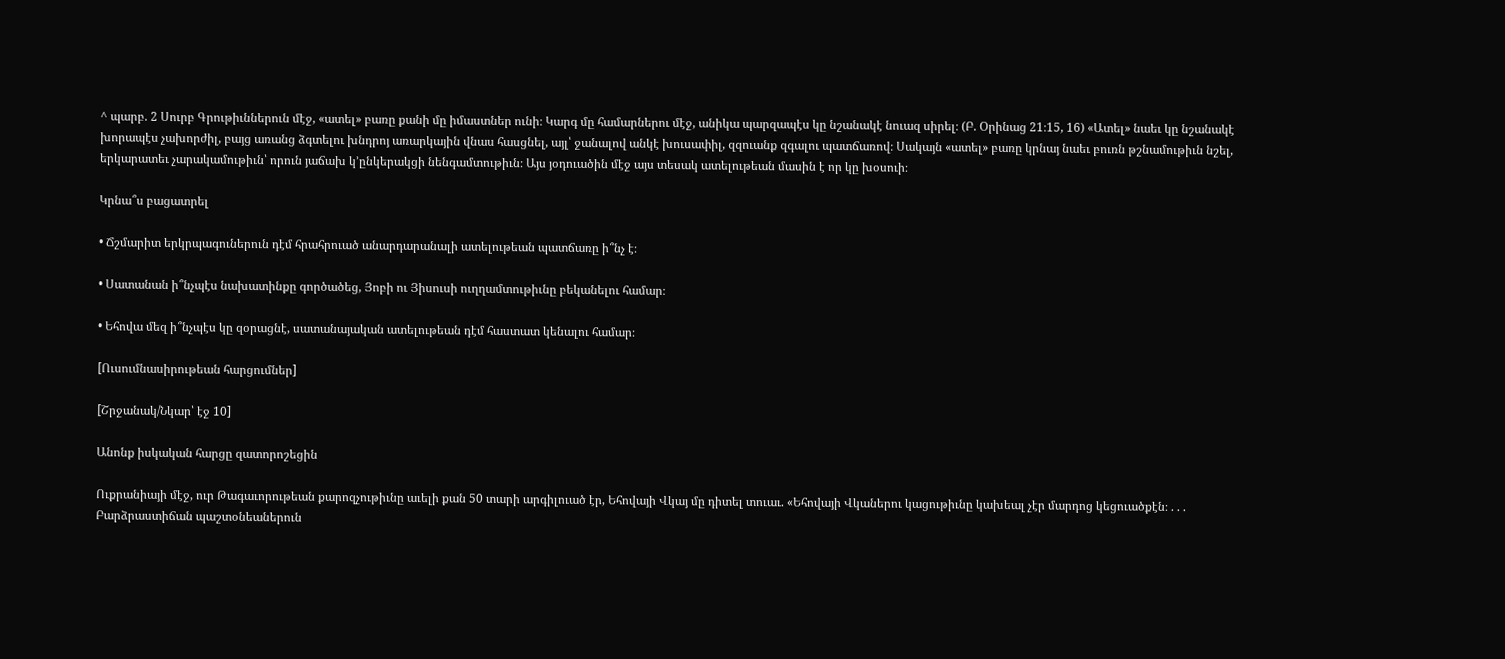^ պարբ. 2 Սուրբ Գրութիւններուն մէջ, «ատել» բառը քանի մը իմաստներ ունի։ Կարգ մը համարներու մէջ, անիկա պարզապէս կը նշանակէ նուազ սիրել։ (Բ. Օրինաց 21։15, 16) «Ատել» նաեւ կը նշանակէ խորապէս չախորժիլ, բայց առանց ձգտելու խնդրոյ առարկային վնաս հասցնել, այլ՝ ջանալով անկէ խուսափիլ, զզուանք զգալու պատճառով։ Սակայն «ատել» բառը կրնայ նաեւ բուռն թշնամութիւն նշել, երկարատեւ չարակամութիւն՝ որուն յաճախ կ’ընկերակցի նենգամտութիւն։ Այս յօդուածին մէջ այս տեսակ ատելութեան մասին է որ կը խօսուի։

Կրնա՞ս բացատրել

• Ճշմարիտ երկրպագուներուն դէմ հրահրուած անարդարանալի ատելութեան պատճառը ի՞նչ է։

• Սատանան ի՞նչպէս նախատինքը գործածեց, Յոբի ու Յիսուսի ուղղամտութիւնը բեկանելու համար։

• Եհովա մեզ ի՞նչպէս կը զօրացնէ, սատանայական ատելութեան դէմ հաստատ կենալու համար։

[Ուսումնասիրութեան հարցումներ]

[Շրջանակ/Նկար՝ էջ 10]

Անոնք իսկական հարցը զատորոշեցին

Ուքրանիայի մէջ, ուր Թագաւորութեան քարոզչութիւնը աւելի քան 50 տարի արգիլուած էր, Եհովայի Վկայ մը դիտել տուաւ. «Եհովայի Վկաներու կացութիւնը կախեալ չէր մարդոց կեցուածքէն։ . . . Բարձրաստիճան պաշտօնեաներուն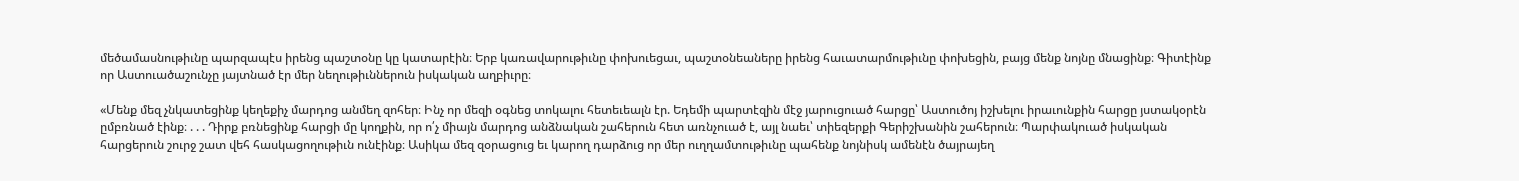մեծամասնութիւնը պարզապէս իրենց պաշտօնը կը կատարէին։ Երբ կառավարութիւնը փոխուեցաւ, պաշտօնեաները իրենց հաւատարմութիւնը փոխեցին, բայց մենք նոյնը մնացինք։ Գիտէինք որ Աստուածաշունչը յայտնած էր մեր նեղութիւններուն իսկական աղբիւրը։

«Մենք մեզ չնկատեցինք կեղեքիչ մարդոց անմեղ զոհեր։ Ինչ որ մեզի օգնեց տոկալու հետեւեալն էր. Եդեմի պարտէզին մէջ յարուցուած հարցը՝ Աստուծոյ իշխելու իրաւունքին հարցը յստակօրէն ըմբռնած էինք։ . . . Դիրք բռնեցինք հարցի մը կողքին, որ ո՛չ միայն մարդոց անձնական շահերուն հետ առնչուած է, այլ նաեւ՝ տիեզերքի Գերիշխանին շահերուն։ Պարփակուած իսկական հարցերուն շուրջ շատ վեհ հասկացողութիւն ունէինք։ Ասիկա մեզ զօրացուց եւ կարող դարձուց որ մեր ուղղամտութիւնը պահենք նոյնիսկ ամենէն ծայրայեղ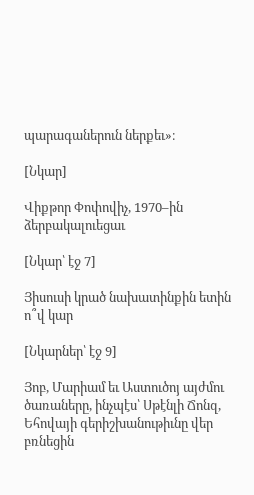պարագաներուն ներքեւ»։

[Նկար]

Վիքթոր Փոփովիչ, 1970–ին ձերբակալուեցաւ

[Նկար՝ էջ 7]

Յիսուսի կրած նախատինքին ետին ո՞վ կար

[Նկարներ՝ էջ 9]

Յոբ, Մարիամ եւ Աստուծոյ այժմու ծառաները, ինչպէս՝ Սթէնլի Ճոնզ, Եհովայի գերիշխանութիւնը վեր բռնեցին